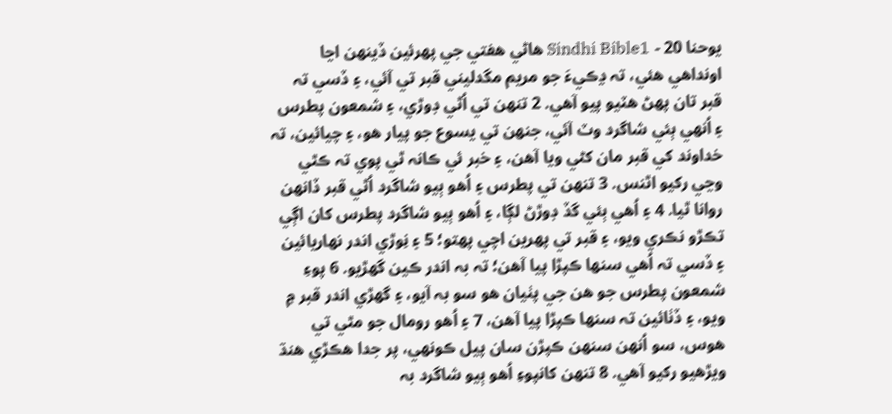يوحنا 20 - Sindhi Bible1 هاڻي هفتي جي پهرئين ڏينهن اڃا اونداهي هئي، تہ ڍڪيءَ جو مريم مگدليني قبر تي آئي، ۽ ڏسي تہ قبر تان پهڻ هٽيو پيو آهي. 2 تنهن تي اُٿي ڊوڙي، ۽ شمعون پطرس ۽ اُنهي ٻئي شاگرد وٽ آئي، جنهن تي يسوع جو پيار هو، ۽ چيائين، تہ خداوند کي قبر مان کڻي ويا آهن، ۽ خبر ئي ڪانہ ٿي پوي تہ ڪٿي وڃي رکيو اٿنس. 3 تنهن تي پطرس ۽ اُهو ٻيو شاگرد اُٿي قبر ڏانهن روانا ٿيا. 4 ۽ اُهي ٻئي گڏ ڊوڙڻ لڳا، ۽ اُهو ٻيو شاگرد پطرس کان اڳي تڪڙو نڪري ويو، ۽ قبر تي پهرين اچي پهتو؛ 5 ۽ نِوڙي اندر نهاريائين ۽ ڏسي تہ اُهي سنها ڪپڙا پيا آهن؛ تہ بہ اندر ڪين گهڙيو. 6 پوءِ شمعون پطرس جو هن جي پٺيان هو سو بہ آيو، ۽ گهڙي اندر قبر ۾ ويو، ۽ ڏٺائين تہ سنها ڪپڙا پيا آهن، 7 ۽ اُهو رومال جو مٿي تي هوس، سو اُنهن سنهن ڪپڙن سان پيل ڪونهي، پر جدا هڪڙي هنڌ ويڙهيو رکيو آهي. 8 تنهن کانپوءِ اُهو ٻيو شاگرد بہ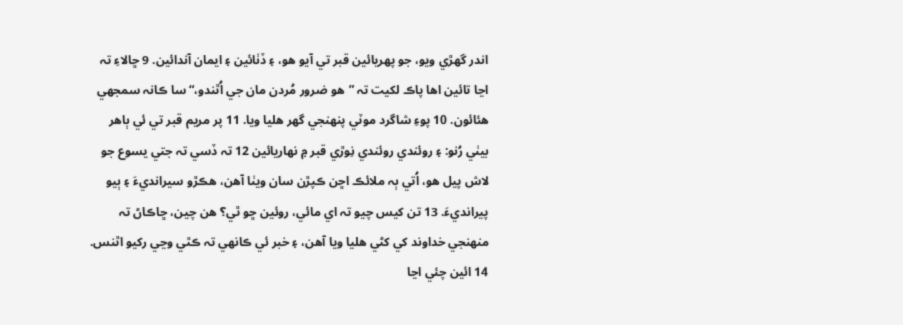اندر گهڙي ويو، جو پهريائين قبر تي آيو هو، ۽ ڏٺائين ۽ ايمان آندائين. 9 ڇالاءِ تہ اڃا تائين اها پاڪ لکيت تہ ”هو ضرور مُردن مان جي اُٿندو،“ سا ڪانہ سمجهي هئائون. 10 پوءِ شاگرد موٽي پنهنجي گهر هليا ويا. 11 پر مريم قبر تي ئي ٻاهر بيٺي رُنو: ۽ روئندي روئندي نِوڙي قبر ۾ نهاريائين 12 تہ ڏسي تہ جتي يسوع جو لاش پيل هو، اُتي ٻہ ملائڪ اڇن ڪپڙن سان ويٺا آهن، هڪڙو سيرانديءَ ۽ ٻيو پيرانديءَ. 13 تن کيس چيو تہ اي مائي، روئين ڇو ٿي؟ هن چين، ڇاڪاڻ تہ منهنجي خداوند کي کڻي هليا ويا آهن، ۽ خبر ئي ڪانهي تہ ڪٿي وڃي رکيو اٿنس. 14 ائين چئي اڃا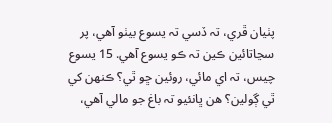پٺيان ڦري، تہ ڏسي تہ يسوع بيٺو آهي، پر سڃاتائين ڪين تہ ڪو يسوع آهي. 15 يسوع چيس، تہ اي مائي، روئين ڇو ٿي؟ ڪنهن کي ٿي ڳولين؟ هن ڀانئيو تہ باغ جو مالي آهي،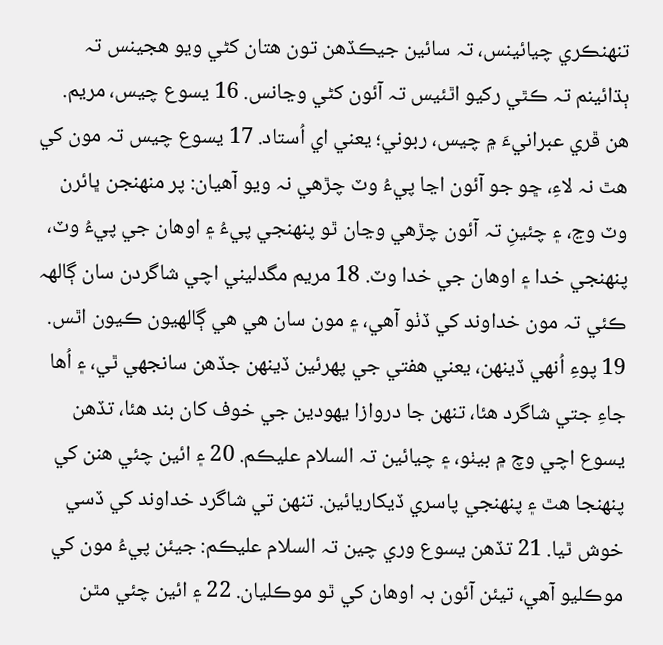تنهنڪري چيائينس، تہ سائين جيڪڏهن تون هتان کڻي ويو هجينس تہ ٻڌائينم تہ ڪٿي رکيو اٿئيس تہ آئون کڻي وڃانس. 16 يسوع چيس، مريم. هن ڦري عبرانيءَ ۾ چيس، ربوني؛ يعني اي اُستاد. 17 يسوع چيس تہ مون کي هٿ نہ لاءِ، ڇو جو آئون اڃا پيءُ وٽ چڙهي نہ ويو آهيان: پر منهنجن ڀائرن وٽ وڃ، ۽ چئينِ تہ آئون چڙهي وڃان ٿو پنهنجي پيءُ ۽ اوهان جي پيءُ وٽ، پنهنجي خدا ۽ اوهان جي خدا وٽ. 18 مريم مگدليني اچي شاگردن سان ڳالهہ ڪئي تہ مون خداوند کي ڏٺو آهي، ۽ مون سان هي هي ڳالهيون ڪيون اٿس. 19 پوءِ اُنهي ڏينهن، يعني هفتي جي پهرئين ڏينهن جڏهن سانجهي ٿي، ۽ اُها جاءِ جتي شاگرد هئا، تنهن جا دروازا يهودين جي خوف کان بند هئا، تڏهن يسوع اچي وچ ۾ بيٺو، ۽ چيائين تہ السلام عليڪم. 20 ۽ ائين چئي هنن کي پنهنجا هٿ ۽ پنهنجي پاسري ڏيکاريائين. تنهن تي شاگرد خداوند کي ڏسي خوش ٿيا. 21 تڏهن يسوع وري چين تہ السلام عليڪم: جيئن پيءُ مون کي موڪليو آهي، تيئن آئون بہ اوهان کي ٿو موڪليان. 22 ۽ ائين چئي مٿن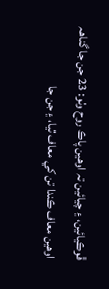ڦوڪيائين، ۽ چيائين تہ اوهين پاڪ روح وٺو: 23 جن جا گناهہ اوهين معاف ڪندا تن کي معاف ٿيا، ۽ جن جا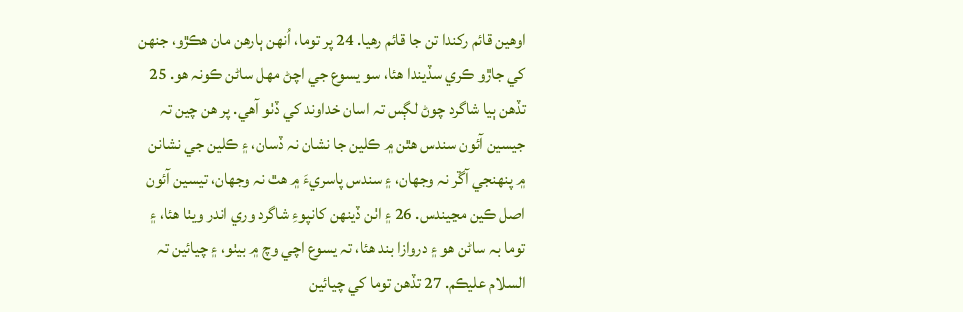اوهين قائم رکندا تن جا قائم رهيا. 24 پر توما، اُنهن ٻارهن مان هڪڙو، جنهن کي جاڙو ڪري سڏيندا هئا، سو يسوع جي اچڻ مهل ساڻن ڪونہ هو. 25 تڏهن ٻيا شاگرد چوڻ لڳس تہ اسان خداوند کي ڏٺو آهي. پر هن چين تہ جيسين آئون سندس هٿن ۾ ڪلين جا نشان نہ ڏسان، ۽ ڪلين جي نشانن ۾ پنهنجي آڱر نہ وجهان، ۽ سندس پاسريءَ ۾ هٿ نہ وجهان، تيسين آئون اصل ڪين مڃيندس. 26 ۽ اٺن ڏينهن کانپوءِ شاگرد وري اندر ويٺا هئا، ۽ توما بہ ساڻن هو ۽ دروازا بند هئا، تہ يسوع اچي وچ ۾ بيٺو، ۽ چيائين تہ السلام عليڪم. 27 تڏهن توما کي چيائين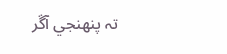تہ پنهنجي آڱر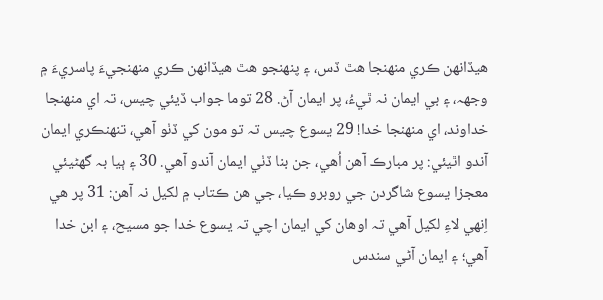هيڏانهن ڪري منهنجا هٿ ڏس، ۽ پنهنجو هٿ هيڏانهن ڪري منهنجيءَ پاسريءَ ۾ وجهہ، ۽ بي ايمان نہ ٿيءُ، پر ايمان آڻ. 28 توما جواب ڏيئي چيس، تہ اي منهنجا خداوند، اي منهنجا خدا! 29 يسوع چيس تہ تو مون کي ڏٺو آهي، تنهنڪري ايمان آندو اٿيئي: پر مبارڪ آهن اُهي، جن بنا ڏٺي ايمان آندو آهي. 30 ۽ ٻيا بہ گهڻيئي معجزا يسوع شاگردن جي روبرو ڪيا، جي هن ڪتاب ۾ لکيل نہ آهن: 31 پر هي اِنهي لاءِ لکيل آهي تہ اوهان کي ايمان اچي تہ يسوع خدا جو مسيح، ۽ ابن خدا آهي؛ ۽ ايمان آڻي سندس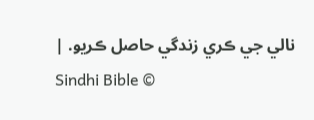نالي جي ڪري زندگي حاصل ڪريو. |
Sindhi Bible ©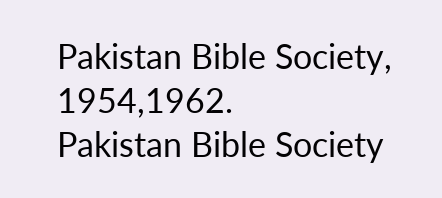Pakistan Bible Society, 1954,1962.
Pakistan Bible Society